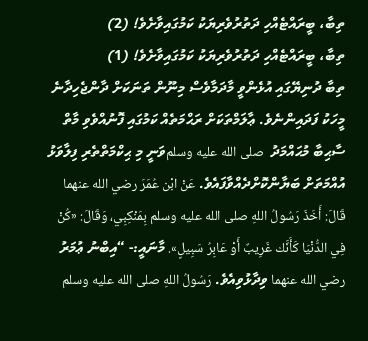ތިބާ، ބީރައްޓެއްހި ދަތުރުވެރިޔަކު ކަމުގައިވާށެވެ! (2)
ތިބާ، ބީރައްޓެއްހި ދަތުރުވެރިޔަކު ކަމުގައިވާށެވެ! (1)
ތިބާ ދުނިޔޭގައި އުޅެންވީ މާދަމާވެސް މިނޫން ތަނަކަށް ދާންޖެހިދާނެ މީހަކު ފަދައިންނެވެ. ޢާލަމްތަކަށް ރަޙްމަތެއް ކަމުގައި ފޮނުއްވެވި މާތް ސާޙިބާ މުޙައްމަދު  صلى الله عليه وسلمވަނީ މި ޙިކްމަތްތެރި ފިލާވަޅު އުއްމަތަށް ބަޔާންކޮށްދެއްވާފައެވެ. عَنْ ابْن عُمَرَ رضي الله عنهما قَالَ: أَخَذَ رَسُولُ اللهِ صلى الله عليه وسلم بِمَنْكِبِي، وَقَالَ: «كُنْ فِي الدُّنْيَا كَأَنَّك غَرِيبٌ أَوْ عَابِرُ سَبِيلٍ». މާނައީ:- “އިބްނު ޢުމަރު رضي الله عنهما ވިދާޅުވިއެވެ. رَسُولُ اللهِ صلى الله عليه وسلم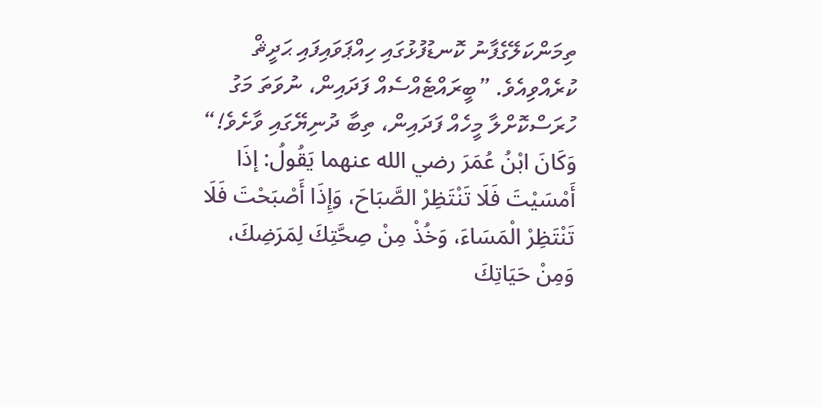ތިމަންކަލޭގެފާނު ކޮނޑުފުޅުގައި ހިއްޕަވައިފައި ޙަދީޘް ކުރެއްވިއެވެ. ”ބީރައްޓެއްސެއް ފަދައިން، ނުވަތަ މަގު ހުރަސްކޮށްލާ މީހެއް ފަދައިން، ތިބާ ދުނިޔޭގައި ވާށެވެ!“
وَكَانَ ابْنُ عُمَرَ رضي الله عنهما يَقُولُ: إذَا أَمْسَيْتَ فَلَا تَنْتَظِرْ الصَّبَاحَ، وَإِذَا أَصْبَحْتَ فَلَا تَنْتَظِرْ الْمَسَاءَ، وَخُذْ مِنْ صِحَّتِكَ لِمَرَضِكَ، وَمِنْ حَيَاتِكَ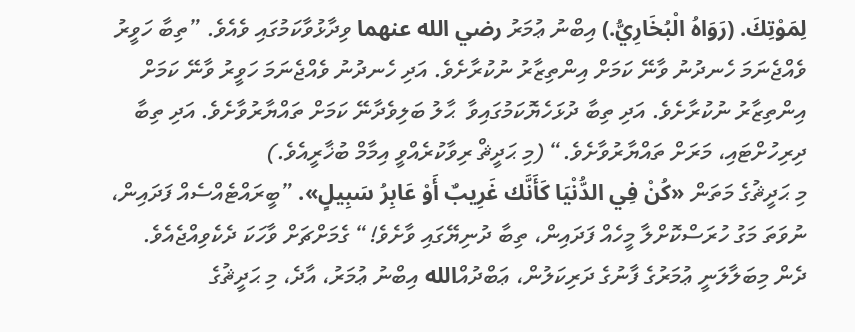لِمَوْتِكَ. (رَوَاهُ الْبُخَارِيُّ.) އިބްނު ޢުމަރު رضي الله عنهما ވިދާޅުވާކަމުގައި ވެއެވެ. ”ތިބާ ހަވީރު ވެއްޖެނަމަ ހެނދުނު ވާނޭ ކަމަށް އިންތިޒާރު ނުކުރާށެވެ. އަދި ހެނދުނު ވެއްޖެނަމަ ހަވީރު ވާނޭ ކަމަށް އިންތިޒާރު ނުކުރާށެވެ. އަދި ތިބާ ދުޅަހެޔޮކަމުގައިވާ  ޙާލު ބަލިވެދާނޭ ކަމަށް ތައްޔާރުވާށެވެ. އަދި ތިބާ ދިރިހުށްޓައި، މަރަށް ތައްޔާރުވާށެވެ.“ (މި ޙަދީޘް ރިވާކުރެއްވީ އިމާމް ބުޚާރީއެވެ.)
މި ޙަދީޘުގެ މަތަން «كُنْ فِي الدُّنْيَا كَأَنَّك غَرِيبٌ أَوْ عَابِرُ سَبِيلٍ». ”ބީރައްޓެއްސެއް ފަދައިން، ނުވަތަ މަގު ހުރަސްކޮށްލާ މީހެއް ފަދައިން، ތިބާ ދުނިޔޭގައި ވާށެވެ!“ ގެމަށްޗަށް ވާހަކަ ދެކެވިއްޖެއެވެ.
ދެން މިބަލާލަނީ ޢުމަރުގެ ފާނުގެ ދަރިކަލުން، ޢަބްދުއްالله އިބްނު ޢުމަރު، އާދެ، މި ޙަދީޘުގެ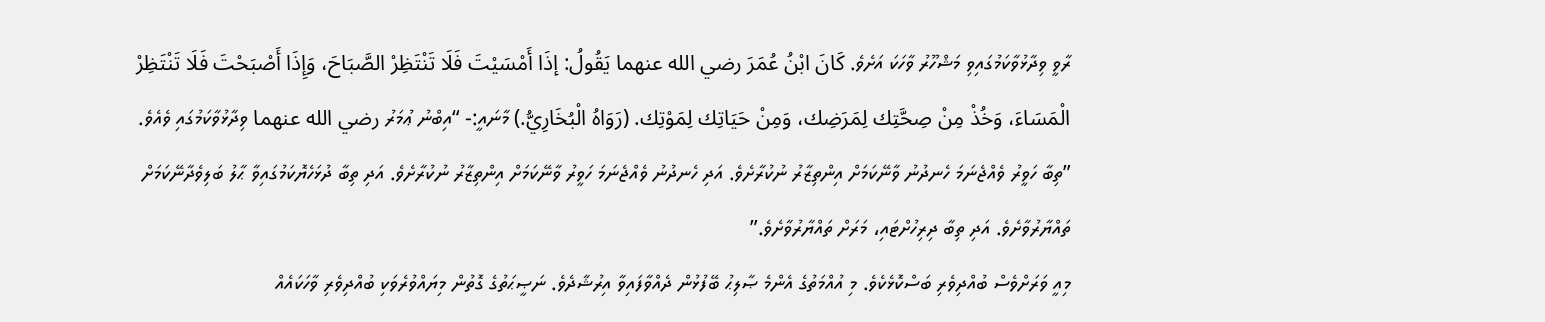ރާވީ ވިދާޅުވާކަމުގައިވި މަޝްހޫރު ވާހަކަ އަށެވެ. كَانَ ابْنُ عُمَرَ رضي الله عنهما يَقُولُ: إذَا أَمْسَيْتَ فَلَا تَنْتَظِرْ الصَّبَاحَ، وَإِذَا أَصْبَحْتَ فَلَا تَنْتَظِرْ الْمَسَاءَ، وَخُذْ مِنْ صِحَّتِك لِمَرَضِك، وَمِنْ حَيَاتِك لِمَوْتِك. (رَوَاهُ الْبُخَارِيُّ.) މާނައީ:- “އިބްނު ޢުމަރު رضي الله عنهما ވިދާޅުވާކަމުގައި ވެއެވެ. ”ތިބާ ހަވީރު ވެއްޖެނަމަ ހެނދުނު ވާނޭކަމަށް އިންތިޒާރު ނުކުރާށެވެ. އަދި ހެނދުނު ވެއްޖެނަމަ ހަވީރު ވާނޭކަމަށް އިންތިޒާރު ނުކުރާށެވެ. އަދި ތިބާ ދުޅަހެޔޮކަމުގައިވާ ޙާލު ބަލިވެދާނޭކަމަށް ތައްޔާރުވާށެވެ. އަދި ތިބާ ދިރިހުށްޓައި، މަރަށް ތައްޔާރުވާށެވެ.”
މިއީ ވަރަށްވެސް ބުއްދިވެރި ބަސްކޮޅެކެވެ. މި އުއްމަތުގެ އެންމެ ޞާލިޙު ބޭފުޅުން ދެއްވާފައިވާ އިރުޝާދެވެ. ނަޞީޙަތުގެ ގޮތުން މިޔައްވުރެވަކި ބުއްދިވެރި ވާހަކައެއް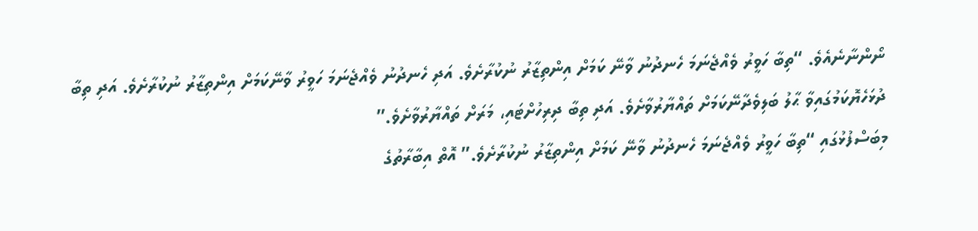ނޯންނާނެއެވެ. “ތިބާ ހަވީރު ވެއްޖެނަމަ ހެނދުނު ވާނޭ ކަމަށް އިންތިޒާރު ނުކުރާށެވެ. އަދި ހެނދުނު ވެއްޖެނަމަ ހަވީރު ވާނޭކަމަށް އިންތިޒާރު ނުކުރާށެވެ. އަދި ތިބާ ދުޅަހެޔޮކަމުގައިވާ ޙާލު ބަލިވެދާނޭކަމަށް ތައްޔާރުވާށެވެ. އަދި ތިބާ ދިރިހުށްޓައި، މަރަށް ތައްޔާރުވާށެވެ.”
މިބަސްފުޅުގައި “ތިބާ ހަވީރު ވެއްޖެނަމަ ހެނދުނު ވާނޭ ކަމަށް އިންތިޒާރު ނުކުރާށެވެ.” އޮތް އިބާރާތުގެ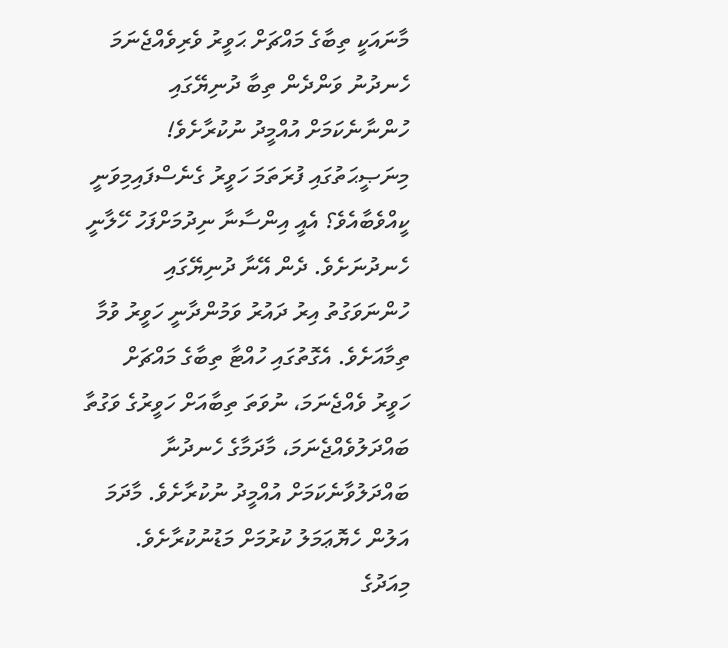މާނައަކީ ތިބާގެ މައްޗަށް ޙަވީރު ވެރިވެއްޖެނަމަ ހެނދުނު ވަންދެން ތިބާ ދުނިޔޭގައި ހުންނާނެކަމަށް އުއްމީދު ނުކުރާށެވެ! މިނަޞީޙަތުގައި ފުރަތަމަ ހަވީރު ގެނެސްފައިމިވަނީ ކީއްވެބާއެވެ؟ އެއީ އިންސާނާ ނިދުމަށްފަހު ހޭލާނީ ހެނދުނަށެވެ. ދެން އޭނާ ދުނިޔޭގައި ހުންނަވަގުތު އިރު ދައުރު ވަމުންދާނީ ހަވީރު ވުމާ ތިމާއަށެވެ. އެގޮތުގައި ހުއްޓާ ތިބާގެ މައްޗަށް ހަވީރު ވެއްޖެނަމަ، ނުވަތަ ތިބާއަށް ހަވީރުގެ ވަގުތާ ބައްދަލުވެއްޖެނަމަ، މާދަމާގެ ހެނދުނާ ބައްދަލުވާނެކަމަށް އުއްމީދު ނުކުރާށެވެ. މާދަމަ އަލުން ހެޔޮޢަމަލު ކުރުމަށް މަޑުނުކުރާށެވެ. މިއަދުގެ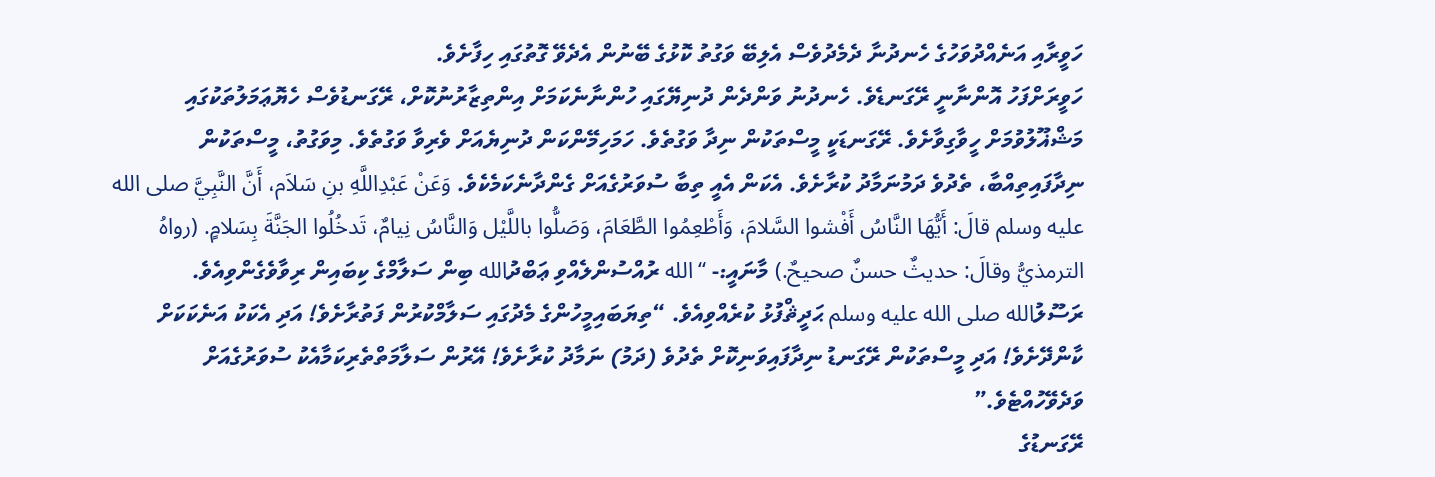ހަވީރާއި އަނެއްދުވަހުގެ ހެނދުނާ ދެމެދުވެސް އެލިބޭ ވަގުތު ކޮޅުގެ ބޭނުން އެދެވޭ ގޮތުގައި ހިފާށެވެ.
ހަވީރަށްފަހު އޮންނާނީ ރޭގަނޑެވެ. ހެނދުނު ވަންދެން ދުނިޔޭގައި ހުންނާނެކަމަށް އިންތިޒާރުނުކޮށް، ރޭގަނޑުވެސް ހެޔޮޢަމަލުތަކުގައި މަޝްޣޫލުވުމަށް ހީވާގިވާށެވެ. ރޭގަނޑަކީ މީސްތަކުން ނިދާ ވަގުތެވެ. ހަމަހިމޭންކަން ދުނިޔެއަށް ވެރިވާ ވަގުތެވެ. މިވަގުތު، މީސްތަކުން ނިދާފައިތިއްބާ، ތެދުވެ ދަމުނަމާދު ކުރާށެވެ. އެކަން އެއީ ތިބާ ސުވަރުގެއަށް ގެންދާނެކަމެކެވެ. وَعَنْ عَبْدِاللَّهِ بنِ سَلاَم، أَنَّ النَّبِيَّ صلى الله عليه وسلم قالَ: أَيُّهَا النَّاسُ أَفْشوا السَّلامَ، وَأَطْعِمُوا الطَّعَامَ، وَصَلُّوا باللَّيْل وَالنَّاسُ نِيامٌ، تَدخُلُوا الجَنَّةَ بِسَلامٍ. (رواهُ الترمذيُّ وقالَ: حديثٌ حسنٌ صحيحٌ.) މާނައީ:- “الله ރުއްސުންލެއްވި ޢަބްދުالله ބިން ސަލާމްގެ ކިބައިން ރިވާވެގެންވިއެވެ. ރަސޫލުالله صلى الله عليه وسلم ޙަދީޘްފުޅު ކުރެއްވިއެވެ. “ތިޔަބައިމީހުންގެ މެދުގައި ސަލާމްކުރުން ފަތުރާށެވެ! އަދި އެކަކު އަނެކަކަށް ކާންދޭށެވެ! އަދި މީސްތަކުން ރޭގަނޑު ނިދާފައިވަނިކޮށް ތެދުވެ (ދަމު) ނަމާދު ކުރާށެވެ! އޭރުން ސަލާމަތްތެރިކަމާއެކު ސުވަރުގެއަށް ވަދެވޭހުއްޓެވެ.”
ރޭގަނޑުގެ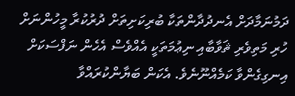ދަމުނަމާދަށް އެނދުދާންތަކާ ބުރިކަށިތަށް ދުރުކުރާ މީހުންނަށް ހުރި މަތިވެރި ޘަވާބާއި ނިޢުމަތަކީ އެއްވެސް އެހެން ނަފްސަކަށް އިނގިގެންވާ ކަމެއްނޫނެވެ. އެކަން ބަޔާންކުރައްވާ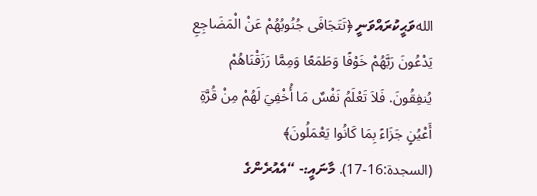اللهވަޙީކުރައްވަނީ ﴿تَتَجَافَى جُنُوبُهُمْ عَنْ الْمَضَاجِعِ يَدْعُونَ رَبَّهُمْ خَوْفًا وَطَمَعًا وَمِمَّا رَزَقْنَاهُمْ يُنفِقُونَ. فَلاَ تَعْلَمُ نَفْسٌ مَا أُخْفِيَ لَهُمْ مِنْ قُرَّةِ أَعْيُنٍ جَزَاءً بِمَا كَانُوا يَعْمَلُونَ﴾ (السجدة:16-17). މާނައީ:- “އެއުރެންގެ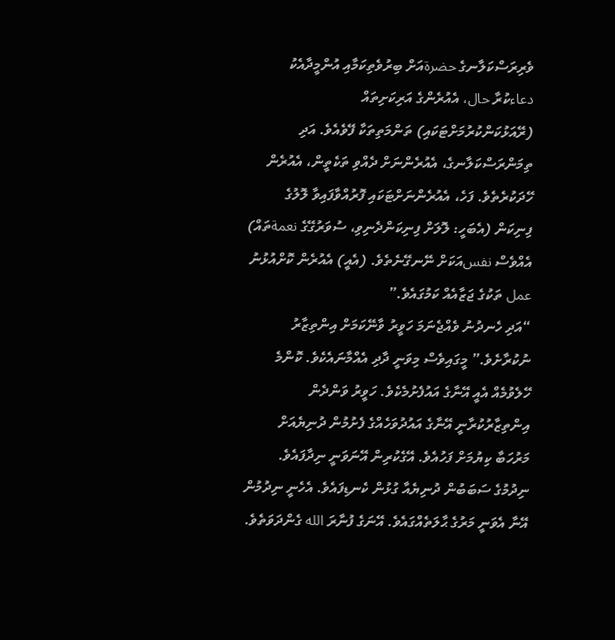ވެރިރަސްކަލާނގެ حضرةއަށް ބިރުވެތިކަމާއި އުންމީދާއެކު دعاءކުރާ حال، އެއުރެންގެ އަރިކަށިތައް (ރޭއަޅުކަންކުރުމަށްޓަކައި) ތަންމަތިތަކާ ފޭވެއެވެ. އަދި ތިމަންރަސްކަލާނގެ، އެއުރެންނަށް ދެއްވި ތަކެތީން، އެއުރެން ހޭދަކުރެތެވެ. ފަހެ، އެއުރެންނަށްޓަކައި ފޮރުއްވާފައިވާ ލޮލުގެ ފިނިކަން (އެބަހީ: ލޮލަށް ފިނިކަންދެނިވި، ސުވަރުގޭގެ نعمةތައް) އެއްވެސް نفسއަކަށް ނޭނގޭނެތެވެ. (އެއީ) އެއުރެން ކޮށްއުޅުނު عمل ތަކުގެ ޖަޒާއެއް ކަމުގައެވެ.”
“އަދި ހެނދުނު ވެއްޖެނަމަ ހަވީރު ވާނޭކަމަށް އިންތިޒާރު ނުކުރާށެވެ.” މީގައިވެސް މިވަނީ ދާދި އެއްމާނައެކެވެ. ކޮންމެ ހޭލެވުމެއް އެއީ އޭނާގެ އައުފެށުމެކެވެ. ހަވީރު ވަންދެން އިންތިޒާރުކުރާނީ އޭނާގެ އައުދުވަހެއްގެ ފެށުމުން ދުނިޔެއަށް މަރުހަބާ ކިޔުމަށް ފަހުއެވެ. އޭގެކުރިން އޭނަވަނީ ނިދާފައެވެ. ނިދުމުގެ ސަބަބުން ދުނިޔެއާ ގުޅުން ކެނޑިފައެވެ. އެހެނީ ނިދުމުން އޭނާ އެވަނީ މަރުގެ ޙާލަތެއްގައެވެ. އޭނަގެ ފުނާރަ الله ގެންދަވަތެވެ.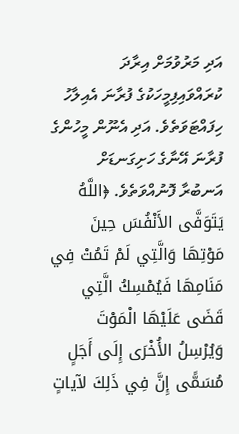އަދި މަރުވުމަށް އިރާދަ ކުރައްވައިފިމީހަކުގެ ފުރާނަ އެއިލާހު ހިފައްޓަވަތެވެ. އަދި އެނޫން މީހުންގެ ފުރާނަ އޭނާގެ ހަށިގަނޑަށް އަނބުރާ ފޮނުއްވަތެވެ. ﴿اللَّهُ يَتَوَفَّى الأَنْفُسَ حِينَ مَوْتِهَا وَالَّتِي لَمْ تَمُتْ فِي مَنَامِهَا فَيُمْسِكُ الَّتِي قَضَى عَلَيْهَا الْمَوْتَ وَيُرْسِلُ الأُخْرَى إِلَى أَجَلٍ مُسَمًّى إِنَّ فِي ذَلِكَ لآياتٍ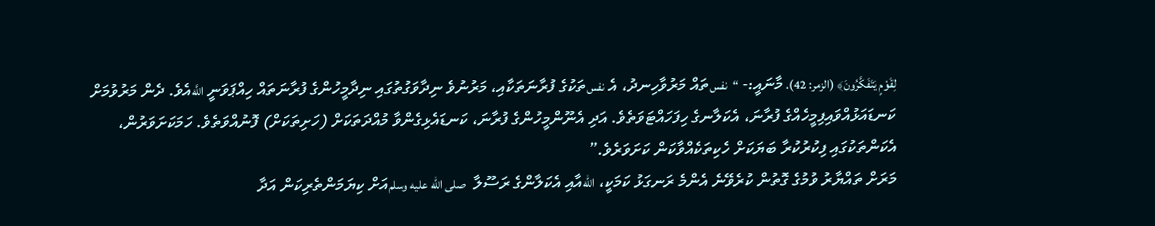لِقَوْمٍ يَتَفَكَّرُونَ﴾ (الزمر: 42). މާނައީ:- “نفسތައް މަރުވާހިނދު، އެ نفسތަކުގެ ފުރާނަތަކާއި، މަރުނުވެ ނިދާވަގުތުގައި ނިދާމީހުންގެ ފުރާނަތައް ހިއްޕަވަނީ اللَّهއެވެ. ދެން މަރުވުމަށް ކަނޑައަޅުއްވައިފިމީހެއްގެ ފުރާނަ، އެކަލާނގެ ހިފަހައްޓަވަތެވެ. އަދި އެނޫންމީހުންގެ ފުރާނަ، ކަނޑައެޅިގެންވާ މުއްދަތަކަށް (ހަށިތަކަށް) ފޮނުއްވަތެވެ. ހަމަކަށަވަރުން، އެކަންތަކުގައި ފިކުރުކުރާ ބަޔަކަށް ހެކިތަކެއްވާކަން ކަށަވަރެވެ.”
މަރަށް ތައްޔާރު ވުމުގެ ގޮތުން ކުރެވޭނެ އެންމެ ރަނގަޅު ކަމަކީ، اللهއާއި އެކަލާންގެ ރަސޫލާ  صلى الله عليه وسلمއަށް ކިޔަމަންތެރިކަން އަދާ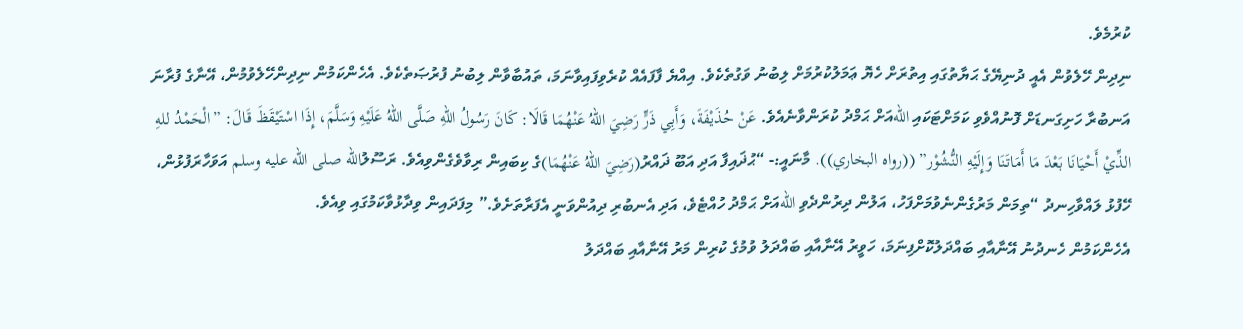ކުރުމެވެ.
ނިދިން ހޭލެވުން އެއީ ދުނިޔޭގެ ޙަޔާތުގައި އިތުރަށް ހެޔޮ ޢަމަލުކުރުމަށް ލިބުނު ވަގުތެކެވެ. އިއްޔެ ފާފައެއް ކުރެވިފައިވާނަމަ، ތައުބާވާން ލިބުނު ފުރުޞަތެކެވެ. އެހެންކަމުން ނިދިންހޭލެވުމުން، އޭނާގެ ފުރާނަ އަނބުރާ ހަށިގަނޑަށް ފޮނުއްވެވި ކަމަށްޓަކައި اللهއަށް ޙަމްދު ކުރަންވާނެއެވެ. عَنْ حُذَيْفَةَ، وَأَبِي ذَرٍّ رَضِيَ اللهُ عَنْهُمَا قَالَا: كَانَ رَسُولُ اللهِ صَلَّى اللهُ عَلَيْهِ وَسَلَّمَ، إِذَا اسْتَيْقَظَ قَالَ: ”الْحَمْدُ للهِ الذِّيْ أَحْيَانَا بَعْدَ مَا أَمَاتَنَا وَإِلَيْهِ النُّشُوْر” ((رواه البخاري)). މާނައީ:- “ޙުޛައިފާ އަދި އަބޫ ޛައްރު(رَضِيَ اللهُ عَنْهُمَا)ގެ ކިބައިން ރިވާވެގެންވިއެވެ. ރަސޫލުالله صلى الله عليه وسلم އަވަހާރަފުޅުން، ހޭފުޅު ލައްވާހިނދު “ތިމަން މަރުގެންނެވުމަށްފަހު، އަލުން ދިރުންދެވި اللهއަށް ޙަމްދު ހުއްޓެވެ، އަދި އެނބުރި ދިއުންވަނީ އެފަރާތަށެވެ.” މިފަދައިން ވިދާޅުވާކަމުގައި ވިއެވެ.
އެހެންކަމުން ހެނދުނު އޭނާއާއި ބައްދަލުކޮށްފިނަމަ، ހަވީރު އޭނާއާއި ބައްދަލު ވުމުގެ ކުރިން މަރު އޭނާއާއި ބައްދަލު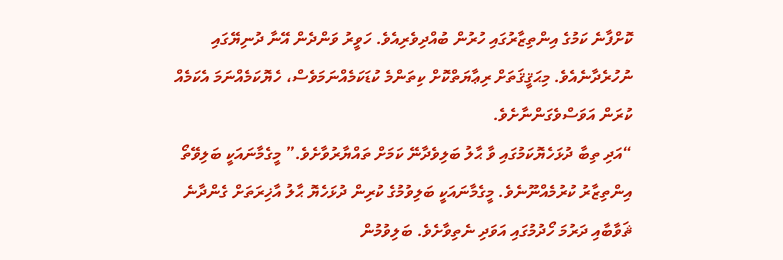ކޮށްފާނެ ކަމުގެ އިންތިޒާރުގައި ހުރުން ބުއްދިވެރިއެވެ. ހަވީރު ވަންދެން އޭނާ ދުނިޔޭގައި ނުހުރެދާނެއެވެ. މިޙަޤީޤަތަށް ރިޢާޔަތްކޮށް ކިތަންމެ ކުޑަކަމެއްނަމަވެސް، ހެޔޮކަމެއްނަމަ އެކަމެއް ކުރަން އަވަސްވެގަންނާށެވެ.
“އަދި ތިބާ ދުޅަހެޔޮކަމުގައި ވާ ޙާލު ބަލިވެދާނޭ ކަމަށް ތައްޔާރުވާށެވެ.” މީގެމާނައަކީ ބަލިވޭތޯ އިންތިޒާރު ކުރުމެއްނޫނެވެ. މީގެމާނައަކީ ބަލިވުމުގެ ކުރިން ދުޅަހެޔޮ ޙާލު އާޚިރަތަށް ގެންދާނެ ޘަވާބާއި ދަރުމަ ހޯދުމުގައި އަވަދި ނެތިވާށެވެ. ބަލިވުމުން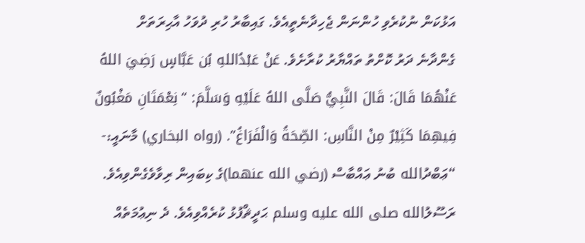އަޅުކަން ނުކުރެވި ހުންނަން ޖެހިދާނެތީއެވެ. ގައިބާރު ހުރި ދުވަހު އާޙިރަތަށް ގެންދާނެ ދަރު ކޮށްތު ތައްޔާރު ކުރާށެވެ. عَنْ عَبْدُاللهِ بُن عَبَّاسٍ رَضِيَ اللهُ عَنْهُمَا قَالَ: قَالَ النَّبِيُّ صَلَّى اللهُ عَلَيْهِ وَسَلَّمَ: “نِعْمَتَانِ مَغْبُونٌ فِيهِمَا كَثِيْرٌ مِنْ النَّاسِ: الصِّحَةُ وَالْفَرَاغُ”. (رواه البخاري) މާނައީ:- “ޢަބްދުالله ބުނު ޢައްބާސް (رضي الله عنهما)ގެ ކިބައިން ރިވާވެގެންވިއެވެ. ރަސޫލުالله صلى الله عليه وسلم ޙަދީޘްފުޅު ކުރެއްވިއެވެ. ދެ ނިޢުމަތެއް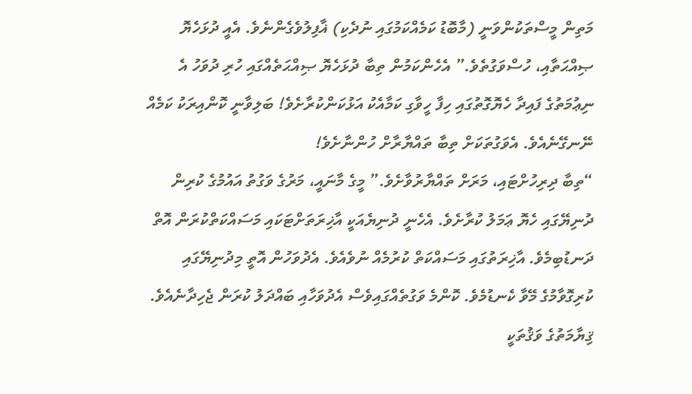މަތިން މީސްތަކުންވަނީ (މާބޮޑު ކަމެއްކަމުގައި ނުދެކި) ޣާފިލުވެގެންނެވެ. އެއީ ދުޅަހެޔޮ ޞިއްޙަތާއި، ހުސްވަގުތެވެ.” އެހެންކަމުން ތިބާ ދުޅަހެޔޮ ޞިއްޙަތެއްގައި ހުރި ދުވަހު އެ ނިޢުމަތުގެ ފައިދާ ހެޔޮގޮތުގައި ހިފާ ހީވާގި ކަމާއެކު އަޅުކަންކުރާށެވެ! ބަލިވާނީ ކޮންއިރަކު ކަމެއް ނޭނގޭނެއެވެ. އެވަގުތަކަށް ތިބާ ތައްޔާރާށް ހުންނާށެވެ!
“ތިބާ ދިރިހުށްޓައި، މަރަށް ތައްޔާރުވާށެވެ.” މީގެ މާނައީ، މަރުގެ ވަގުތު އައުމުގެ ކުރިން ދުނިޔޭގައި ހެޔޮ ޢަމަލު ކުރާށެވެ. އެހެނީ ދުނިޔެއަކީ އާޚިރަތަށްޓަކައި މަސައްކަތްކުރަން އޮތް ދަނޑުބިމެވެ. އާޚިރަތުގައި މަސައްކަތް ކުރުމެއް ނުވެއެވެ. އެދުވަހުން އޮތީ މިދުނިޔޭގައި ކުރިގޮވާމުގެ މޭވާ ކެނޑުމެވެ. ކޮންމެ ވަގުތެއްގައިވެސް އެދުވަހާއި ބައްދަލު ކުރަން ޖެހިދާނެއެވެ. ޤިޔާމަތުގެ ވަޤުތަކީ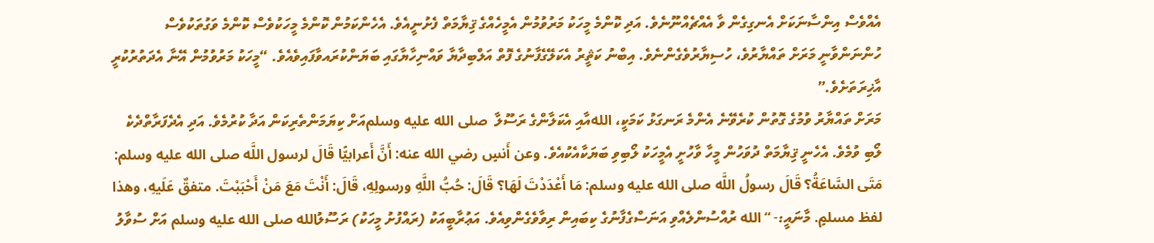އެއްވެސް އިންސާނަކަށް އެނގިގެން ވާ އެއްޗެއްނޫނެވެ. އަދި ކޮންމެ މީހަކު މަރުވުމުން އެމީހެއްގެ ޤިޔާމަތް ފެށުނީއެވެ. އެހެންކަމުން ކޮންމެ މީހަކުވެސް ކޮންމެ ވަގުތަކުވެސް ހުންނަންވާނީ މަރަށް ތައްޔާރުވެ، ހުސިޔާރުވެގެންނެވެ. އިބްނު ކަޘީރު އެކަލޭގެފާނުގެ ފޮތް އަލްބިދާޔާ ވައްނިހާޔާގައި ބަޔަންކުރައވާފައިވެއެވެ. “މީހަކު މަރުވުމުން އޭނާ އެދަތުރުކުރީ އާޚިރަތަށެވެ.”
މަރަށް ތައްޔާރު ވުމުގެ ގޮތުން ކުރެވޭނެ އެންމެ ރަނގަޅު ކަމަކީ، اللهއާއި އެކަލާންގެ ރަސޫލާ  صلى الله عليه وسلمއަށް ކިޔަމަންތެރިކަން އަދާ ކުރުމެވެ. އަދި އެދެފަރާތްދެކެ ލޯބި ވުމެވެ. އެހެނީ ޤިޔާމަތް ދުވަހުން މީހާ ވާހުށީ އެމީހަކު ލޯބިވި ބަޔަކާއެކުއެވެ. وعن أَنسٍ رضي الله عنه: أَنَّ أَعرابيًّا قَالَ لرسول اللَّه صلى الله عليه وسلم: مَتَى السَّاعَةُ؟ قَالَ رسولُ اللَّه صلى الله عليه وسلم: مَا أَعْدَدْتَ لَهَا؟ قَالَ: حُبُّ اللَّهِ ورسولِهِ، قَالَ: أَنْتَ مَعَ مَنْ أَحْبَبْتَ. متفقٌ عَلَيهِ، وهذا لفظ مسلمٍ. މާނައީ:- “الله ރުއްސުންލެއްވި އަނަސްގެފާނުގެ ކިބައިން ރިވާވެގެންވިއެވެ. އަޢުރާބީއަކު (ރައްފުށު މީހަކު) ރަސޫލުالله صلى الله عليه وسلم އަށް ސުވާލު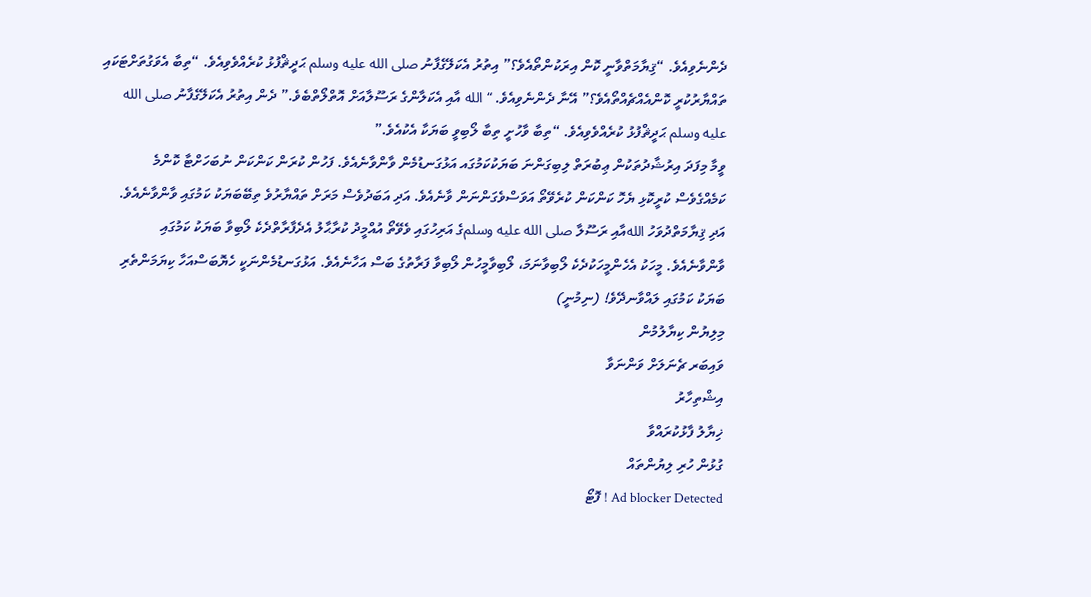ދެންނެވިއެވެ. “ޤިޔާމަތްވާނީ ކޮން އިރަކުންތޯއެވެ؟” އިތުރު އެކަލޭގެފާނު صلى الله عليه وسلم ޙަދީޘްފުޅު ކުރެއްވެވިއެވެ. “ތިބާ އެވަގުތަށްޓަކައި ތައްޔާރުކުރީ ކޮންއެއްޗެއްތޯއެވެ؟” އޭނާ ދެންނެވިއެވެ. “الله އާއި އެކަލާންގެ ރަސޫލާއަށް އޮތްލޯތްބެވެ.” ދެން އިތުރު އެކަލޭގެފާނު صلى الله عليه وسلم ޙަދީޘްފުޅު ކުރެއްވެވިއެވެ. “ތިބާ ވާހުށީ ތިބާ ލޯބިވީ ބަޔަކާ އެކުއެވެ.”
ވީމާ މިފަދަ އިރުޝާދުތަކުން ޢިބުރަތް ލިބިގަންނަ ބަޔަކުކަމުގައ އަޅުގަނޑުމެން ވާންވާނެއެވެ. ފަހުން ކުރަން ކަންކަން ނުބަހަށްޓާ ކޮންމެ ކަމެއްގެވެސް ކުރީކޮޅި ޔެހޮ ކަންކަން ކުރެވޭތޯ އަވަސްވެގަންނަން ވާނެއެވެ. އަދި އަބަދުވެސް މަރަށް ތައްޔާރުވެ ތިބޭބަޔަކު ކަމުގައި ވާންވާނެއެވެ. އަދި ޤިޔާމަތްދުވަހު اللهއާއި ރަސޫލާ صلى الله عليه وسلمގެ އަރިހުގައި ވެވޭތޯ އުއްމީދު ކުރާޙާލު އެދެފާރާތްދެކެ ލޯބިވާ ބަޔަކު ކަމުގައި ވާންވާނެއެވެ. މީހަކު އެހެންމީހަކުދެކެ ލޯބިވާނަމަ، ލޯބިވާމީހުން ލޯބިވާ ފަރާތުގެ ބަސް އަހާނެއެވެ. އަޅުގަނޑުމެންނަކީ ހެޔޮބަސްއަހާ ކިޔަމަންތެރި ބަޔަކު ކަމުގައި ލައްވާނދޭވެ! (ނިމުނީ)
މިލިޔުން ކިޔާލުމުން
ވައިބަރ ޗެނަލަށް ވަންނަވާ
އިޝްތިހާރު
ޚިޔާލު ފާޅުކުރައްވާ
ގުޅުން ހުރި ލިޔުންތައް
Ad blocker Detected ! ފޮޓޯ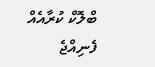ބްލޮކް ކުރާއެއް ފެނިއްޖެ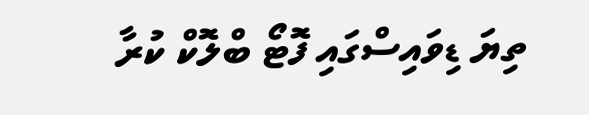ތިޔަ ޑިވައިސްގައި ފޮޓޯ ބްލޮކް ކުރާ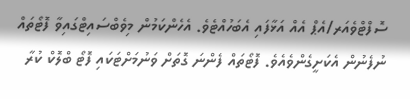ސޮފްޓްވެއަރ/އެޕް އެއް އަޅާފައި އެބަހުއްޓެވެ. އެހެންކަމުން މިވެބްސައިޓްގައިވާ ފޮޓޯތައް ނުފެނުން އެކަށީގެންވެއެވެ. ފޮޓޯތައް ފެންނަ ގޮތަށް ވަނުމަށްޓަކައި ފޮޓޯ ބްލޮކް ކުރާ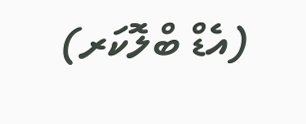(އެޑް ބްލޮކަރ)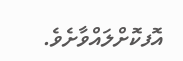އޮފކޮށްލައްވާށެވެ.